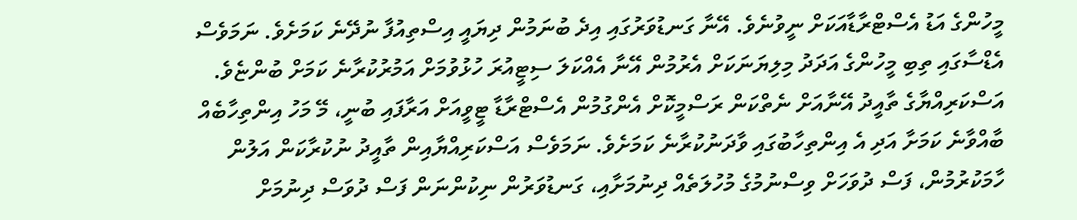މީހުންގެ އަޑު އެސްޓްރާޑާއަކަށް ނީވުނެވެ. އޭނާ ގަނޑުވަރުގައި އިދެ ބުނަމުން ދިޔައީ އިސްތިއުފާ ނުދޭނެ ކަމަށެވެ. ނަމަވެސް އެޑްސާގައި ތިބި މީހުންގެ އަދަދު މިލިޔަނަކަށް އެރުމުން އޭނާ އެއްކަލަ ސިޓީއުރަ ހުޅުވުމަށް އަމުރުކުރާނެ ކަމަށް ބުންޏެވެ. އަސްކަރިއްޔާގެ ތާއީދު އޭނާއަށް ނެތްކަން ރަސްމީކޮށް އެންގުމުން އެސްޓްރާޑާ ޓީވީއަށް އަރާފައި ބުނީ، މޭ މަހު އިންތިހާބެއް ބާއްވާނެ ކަމަށާ އަދި އެ އިންތިހާބުގައި ވާދަނުކުރާނެ ކަމަށެވެ. ނަމަވެސް އަސްކަރިއްޔާއިން ތާއީދު ނުކުރާކަން އަލުން ހާމަކުރުމުން، ފަސް ދުވަހަށް ވިސްނުމުގެ މުހުލަތެއް ދިނުމަށާއި، ގަނޑުވަރުން ނިކުންނަން ފަސް ދުވަސް ދިނުމަށް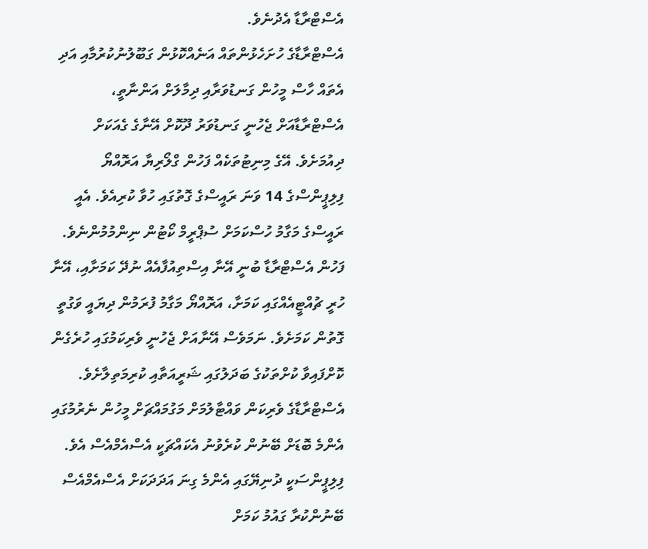އެސްޓްރާޑާ އެދުނެވެ.
އެސްޓްރާޑާގެ ހުށަހެޅުންތައް އަނެއްކޮޅުން ގަބޫލުނުކުރުމާއި އަދި އެތައް ހާސް މީހުން ގަނޑުވަރާއި ދިމާލަށް އަންނާތީ، އެސްޓްރާޑާއަށް ޖެހުނީ ގަނޑުވަރު ދޫކޮށް އޭނާގެ ގެއަކަށް ދިއުމަށެވެ. އޭގެ މިނިޓުތަކެއް ފަހުން ގްލޯރިޔާ އަރޮއްޔޯ ފިލިޕީންސްގެ 14 ވަނަ ރައީސްގެ ގޮތުގައި ހުވާ ކުރިއެވެ. އެއީ ރައީސްގެ މަގާމު ހުސްކަމަށް ސުޕްރީމް ކޯޓުން ނިންމުމުންނެވެ.
ފަހުން އެސްޓްރާޑާ ބުނީ އޭނާ އިސްތިއުފާއެއް ނުދޭ ކަމަށާއި، އޭނާ ހުރީ ޗުއްޓީއެއްގައި ކަމަށާ، އަރޮއްޔޯ މަގާމު ފުރަމުން ދިޔައީ ވަގުތީ ގޮތުން ކަމަށެވެ. ނަމަވެސް އޭނާއަށް ޖެހުނީ ވެރިކަމުގައި ހުރެގެން ކޮށްފައިވާ ކުށްތަކުގެ ބަދަލުގައި ޝަރީއަތާއި ކުރިމަތިލާށެވެ.
އެސްޓްރާޑާގެ ވެރިކަން ވައްޓާލުމަށް މަގުމައްޗަށް މީހުން ނެރުމުގައި އެންމެ ބޮޑަށް ބޭނުން ކުރެވުނު އެކައްޗަކީ އެސްއެމްއެސް އެވެ. ފިލިޕީންސަކީ ދުނިޔޭގައި އެންމެ ގިނަ އަދަދަކަށް އެސްއެމްއެސް ބޭނުންކުރާ ގައުމު ކަމަށް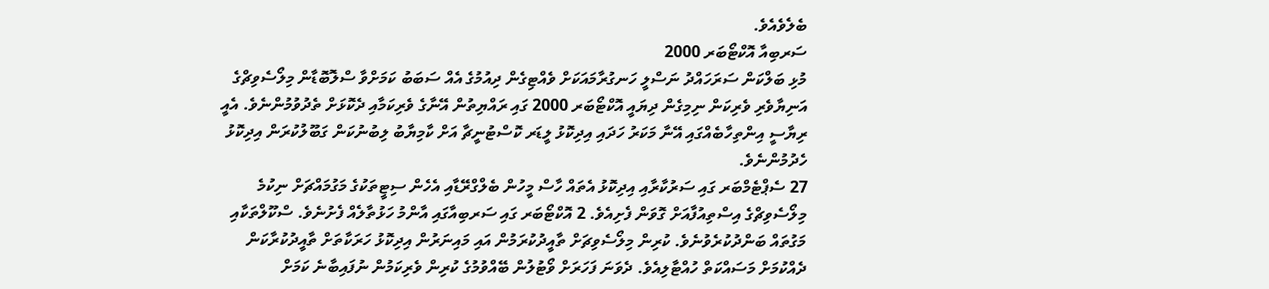ބެލެވެއެވެ.
ސަރބިއާ އޮކްޓޯބަރ 2000
މުޅި ބަލްކަން ސަރަހައްދު ނަސްލީ ހަނގުރާމައަކަށް ވެއްޓިގެން ދިއުމުގެ އެއް ސަބަބު ކަމަށްވާ ސްލޮބޮޑާން މިލޯސެވިޗްގެ އަނިޔާވެރި ވެރިކަން ނިމިގެން ދިޔައީ އޮކްޓޯބަރ 2000 ގައި ރައްޔިތުން އޭނާގެ ވެރިކަމާއި ދެކޮޅަށް ތެދުވުމުންނެވެ. އެއީ ރިޔާސީ އިންތިހާބެއްގައި އޭނާ މަކަރު ހަދައި އިދިކޮޅު ލީޑަރ ކޮސްޓުނީޗާ އަށް ކާމިޔާބު ލިބުނުކަން ގަބޫލުކުރަން އިދިކޮޅު ހެދުމުންނެވެ.
27 ސެޕްޓެމްބަރ ގައި ސަރުކާރާއި އިދިކޮޅު އެތައް ހާސް މީހުން ބެލްގްރޭޑާއި އެހެން ސިޓީތަކުގެ މަގުމައްޗަށް ނިކުމެ މިލޯސެވިޗްގެ އިސްތިއުފާއަށް ގޮވަން ފެށިއެވެ. 2 އޮކްޓޯބަރ ގައި ސަރބިއާގައި އާންމު ހަޅުތާލެއް ފެށުނެވެ. ސްކޫލްތަކާއި މަގުތައް ބަންދުކުރެވުނެވެ. ކުރިން މިލޯސެވިޗަށް ތާއީދުކުރަމުން އައި މައިނަރުން އިދިކޮޅު ހަރަކާތަށް ތާއީދުކުރާކަން ދެއްކުމަށް މަސައްކަތް ހުއްޓާލިއެވެ. ދެވަނަ ފަހަރަށް ވޯޓުލުން ބޭއްވުމުގެ ކުރިން ވެރިކަމުން ނުފައިބާނެ ކަމަށް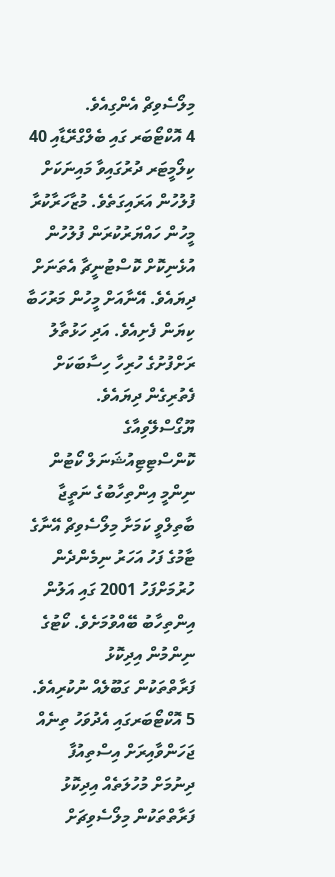މިލޯސެވިޗް އެންގިއެވެ.
4 އޮކްޓޯބަރ ގައި ބެލްގްރޭޑާއި 40 ކިލޯމީޓަރ ދުރުގައިވާ މައިނަކަށް ފުލުހުން އަރައިގަތެވެ. މުޒާހަރާކުރާ މީހުން ހައްޔަރުކުރަން ފުލުހުން އުޅެނިކޮށް ކޮސްޓުނީޗާ އެތަނަށް ދިޔައެވެ. އޭނާއަށް މީހުން މަރުހަބާ ކިޔަން ފެށިއެވެ. އަދި ހަޅުތާލު ރަށްފުށުގެ ހުރިހާ ހިސާބަކަށް ފެތުރިގެން ދިޔައެވެ. ޔޫގޯސްލޭވިއާގެ ކޮންސްޓިޓިއުޝަނަލް ކޯޓުން ނިންމީ އިންތިހާބުގެ ނަތީޖާ ބާތިލްވީ ކަމަށާ މިލޯސެވިޗް އޭނާގެ ޓާމުގެ ފަހު އަހަރު ނިމެންދެން ހުރުމަށްފަހު 2001 ގައި އަލުން އިންތިހާބު ބޭއްވުމަށެވެ. ކޯޓުގެ ނިންމުން އިދިކޮޅު
ފަރާތްތަކުން ގަބޫލެއް ނުކުރިއެވެ.
5 އޮކްޓޯބަރގައި އެދުވަހު ތިނެއް ޖަހަންވާއިރަށް އިސްތިއުފާ ދިނުމަށް މުހުލަތެއް އިދިކޮޅު ފަރާތްތަކުން މިލޯސެވިޗަށް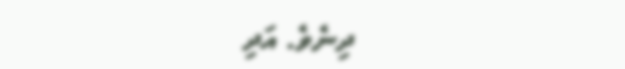ދިނެވެ. އަދި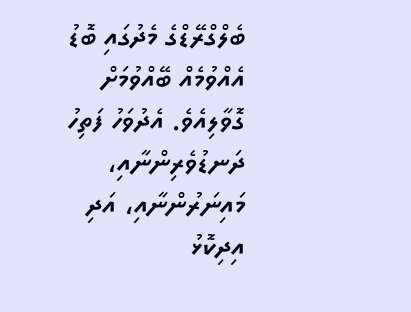ބެލްގްރޭޑްގެ މެދުގައި ބޮޑު އެއްވުމެއް ބޭއްވުމަށް ގޮވާލިއެވެ. އެދުވަހު ފަތިހު ދަނޑުވެރިންނާއި، މައިނަރުންނާއި، އަދި އިދިކޮޅު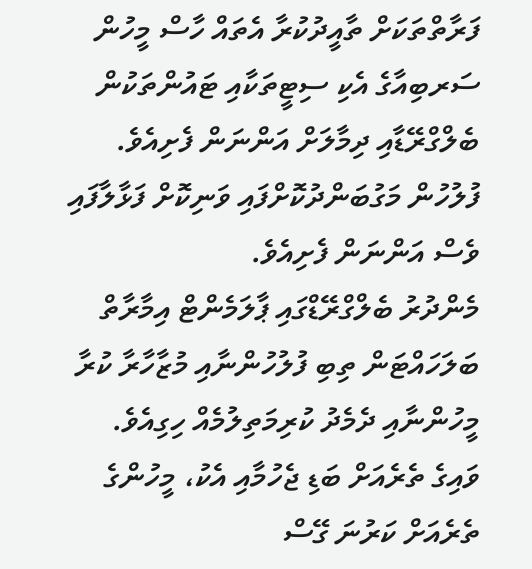ފަރާތްތަކަށް ތާއީދުކުރާ އެތައް ހާސް މީހުން ސަރބިއާގެ އެކި ސިޓީތަކާއި ޓައުންތަކުން ބެލްގްރޭޑާއި ދިމާލަށް އަންނަން ފެށިއެވެ. ފުލުހުން މަގުބަންދުކޮށްފައި ވަނިކޮށް ފަޅާލާފައި ވެސް އަންނަން ފެށިއެވެ.
މެންދުރު ބެލްގްރޭޑްގައި ޕާލަމެންޓް އިމާރާތް ބަލަހައްޓަން ތިބި ފުލުހުންނާއި މުޒާހާރާ ކުރާ މީހުންނާއި ދެމެދު ކުރިމަތިލުމެއް ހިގިއެވެ. ވައިގެ ތެރެއަށް ބަޑި ޖެހުމާއި އެކު، މީހުންގެ ތެރެއަށް ކަރުނަ ގޭސް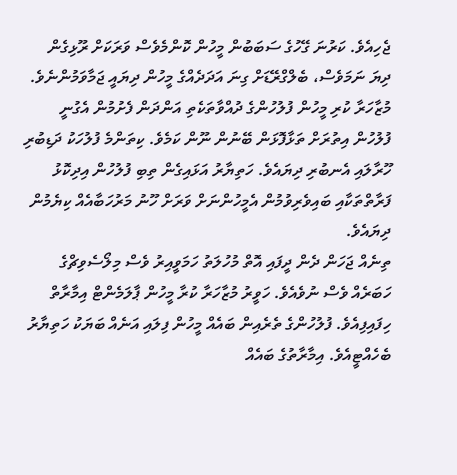ޖެހިއެވެ. ކަރުނަ ގޭހުގެ ސަބަބުން މީހުން ކޮންމެވެސް ވަރަކަށް ރޫޅިގެން ދިޔަ ނަމަވެސް، ބެލްގްރޭޑަށް ގިނަ އަދަދެއްގެ މީހުން ދިޔައީ ޖަމާވަމުންނެވެ.
މުޒާހަރާ ކުރި މީހުން ފުލުހުންގެ ދުއްވާތަކެތި އަންދަން ފެށުމުން އެގުނީ ފުލުހުން އިތުރަށް ތަޅާފޮޅަން ބޭނުން ނޫން ކަމެވެ. ކިތަންމެ ފުލުހަކު ދަޑިބުރި ހޫރާލައި އެނބުރި ދިޔައެވެ. ހަތިޔާރު އަޅައިގެން ތިބި ފުލުހުން އިދިކޮޅު ފަރާތްތަކާއި ބައިވެރިވުމުން އެމީހުންނަށް ވަރަށް ހޫނު މަރުހަބާއެއް ކިޔެމުން ދިޔައެވެ.
ތިނެއް ޖަހަން ދެން ދީފައި އޮތް މުހުލަތު ހަމަވީއިރު ވެސް މިލޯސެވިޗްގެ ހަބަރެއް ވެސް ނުވެއެވެ. ހަވީރު މުޒާހަރާ ކުރާ މީހުން ޕާލަމެންޓް އިމާރާތް ހިފައިފިއެވެ. ފުލުހުންގެ ތެރެއިން ބައެއް މީހުން ފިލައި އަނެއް ބަޔަކު ހަތިޔާރު ބެހެއްޓީއެވެ. އިމާރާތުގެ ބައެއް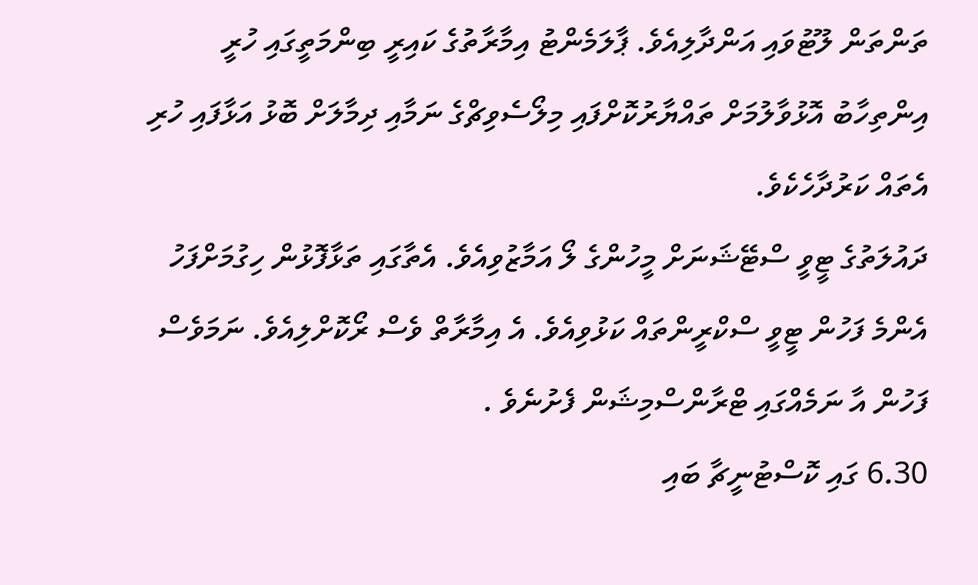ތަންތަން ލޫޓުވައި އަންދާލިއެވެ. ޕާލަމެންޓު އިމާރާތުގެ ކައިރީ ބިންމަތީގައި ހުރީ އިންތިހާބު އޮޅުވާލުމަށް ތައްޔާރުކޮށްފައި މިލޯސެވިޗްގެ ނަމާއި ދިމާލަށް ބޮޅު އަޅާފައި ހުރި އެތައް ކަރުދާހެކެވެ.
ދައުލަތުގެ ޓީވީ ސްޓޭޝަނަށް މީހުންގެ ލޯ އަމާޒުވިއެވެ. އެތާގައި ތަޅާފޮޅުން ހިގުމަށްފަހު އެންމެ ފަހުން ޓީވީ ސްކްރީންތައް ކަޅުވިއެވެ. އެ އިމާރާތް ވެސް ރޯކޮށްލިއެވެ. ނަމަވެސް ފަހުން އާ ނަމެއްގައި ޓްރާންސްމިޝަން ފެށުނެވެ .
6.30 ގައި ކޮސްޓުނީޗާ ބައި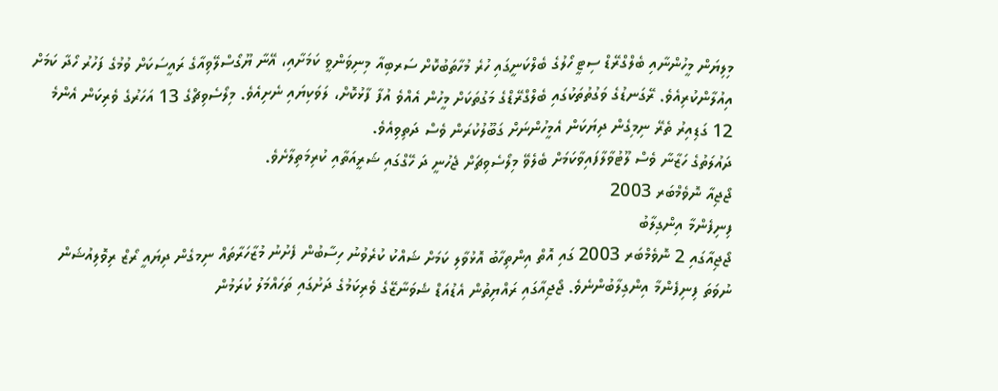މިލިޔަން މީހުންނާއި ބެލްގްރޭޑް ސިޓީ ހޯލުގެ ބެލްކަނީގައި ހުރެ މުހާތަބުކޮށް ސަރބިއާ މިނިވަންވީ ކަމަށާއި، އޭނާ ޔޫގޯސްލޭވިއާގެ ރައީސަކަށް ވުމުގެ ފަހުރު ހޯދާ ކަމަށް އިއުލާންކުރިއެވެ. ރޭގަނޑުގެ ވަގުތުތަކުގައި ބެލްގްރޭޑްގެ މަގުތަކަށް މީހުން އެއްވެ އުފާ ފާޅުކޮށް، ލަވަކިޔައި ނެށިއެވެ. މިލޯސެވިޗްގެ 13 އަހަރުގެ ވެރިކަން އެންމެ 12 ގަޑިއިރު ތެރޭ ނިމިގެން ދިޔަކަން އެމީހުންނަށް ގަބޫލުކުރަން ވެސް ދަތިވިއެވެ.
ދައުލަތުގެ ހަޒާނާ ވެސް ލޫޓުވާލާފައިވާކަމަށް ބެލެވޭ މިލޯސެވިޗަށް ޖެހުނީ ދަ ހޭގްގައި ޝަރީއަތާއި ކުރިމަތިލާށެވެ.
ޖޯޖިއާ ނޮވެމްބަރ 2003
ފިނިފެންމާ އިންގިލާބު
ޖޯޖިއާގައި 2 ނޮވެމްބަރ 2003 ގައި އޮތް އިންތިހާބު އޮޅުވާލި ކަމަށް ޝައްކު ކުރެވުނު ހިސާބުން ފެށުނު މުޒާހަރާތައް ނިމގެން ދިޔައީ ރޯޒް ރިވޮލިއުޝަން ނުވަތަ ފިނިފެންމާ އިންގިލާބުންނެވެ. ޖޯޖިއާގައި ރައްޔިތުން އެޑުއަޑް ޝެވަނާޒޭގެ ވެރިކަމުގެ ދަށުގައި ތަހައްމަލު ކުރަމުން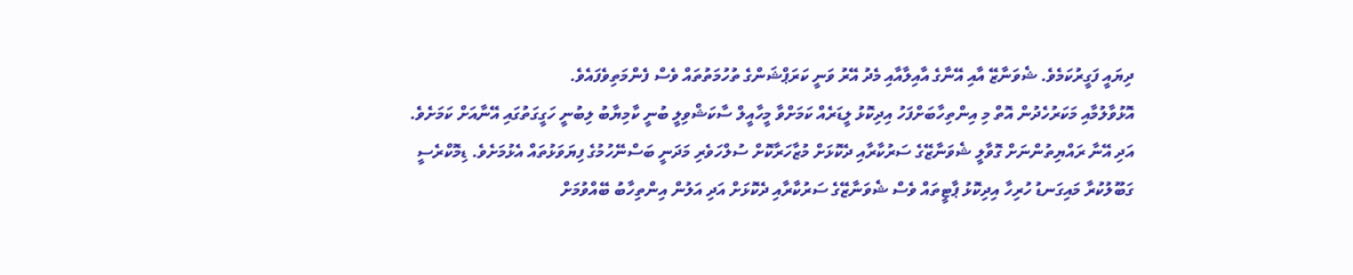ދިޔައީ ފަގީރުކަމެވެ. ޝެވަނާޒޭ އާއި އޭނާގެ އާއިލާއާއި މެދު އޭރު ވަނީ ކަރަޕްޝަންގެ ތުހުމަތުތައް ވެސް ފެންމަތިވެފައެވެ.
އޮޅުވާލުމާއި މަކަރުހެދުން އޮތް މި އިންތިހާބަށްފަހު އިދިކޮޅު ލީޑަރެއް ކަމަށްވާ މީހާއީލް ސާކަޝްވިލީ ބުނީ ކާމިޔާބު ލިބުނީ ހަގީގަތުގައި އޭނާއަށް ކަމަށެވެ. އަދި އޭނާ ރައްޔިތުންނަށް ގޮވާލީ ޝެވަނާޒޭގެ ސަރުކާރާއި ދެކޮޅަށް މުޒާހަރާކޮށް ސުލްހަވެރި މަދަނީ ބަސްނޭހުމުގެ ފިޔަވަޅުތައް އެޅުމަށެވެ. ޑިމޮކްރެސީ ގަބޫލުކުރާ މައިގަނޑު ހުރިހާ އިދިކޮޅު ޕާޓީތައް ވެސް ޝެވަނާޒޭގެ ސަރުކާރާއި ދެކޮޅަށް އަދި އަލުން އިންތިހާބު ބޭއްވުމަށް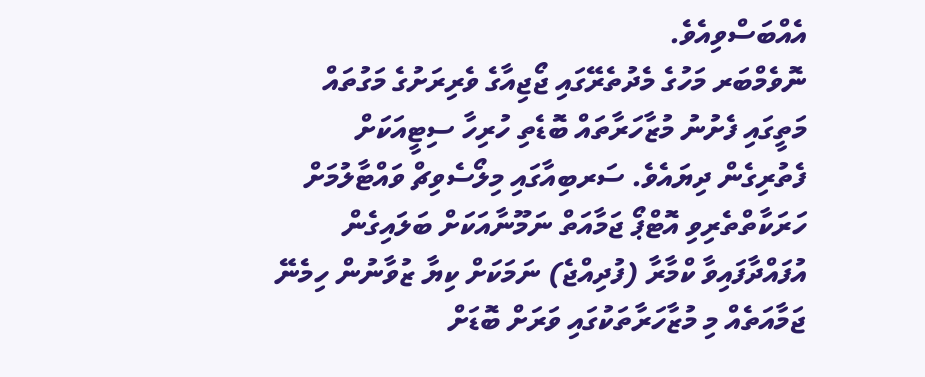އެއްބަސްވިއެވެ.
ނޮވެމްބަރ މަހުގެ މެދުތެރޭގައި ޖޯޖިއާގެ ވެރިރަށުގެ މަގުތައް މަތީގައި ފެށުނު މުޒާހަރާތައް ބޮޑެތި ހުރިހާ ސިޓީއަކަށް ފެތުރިގެން ދިޔައެވެ. ސަރބިއާގައި މިލޯސެވިޗް ވައްޓާލުމަށް ހަރަކާތްތެރިވި އޮޓްޕޯ ޖަމާއަތް ނަމޫނާއަކަށް ބަލައިގެން އުފައްދާފައިވާ ކްމާރާ (ފުދިއްޖެ) ނަމަކަށް ކިޔާ ޒުވާނުން ހިމެނޭ ޖަމާއަތެއް މި މުޒާހަރާތަކުގައި ވަރަށް ބޮޑަށް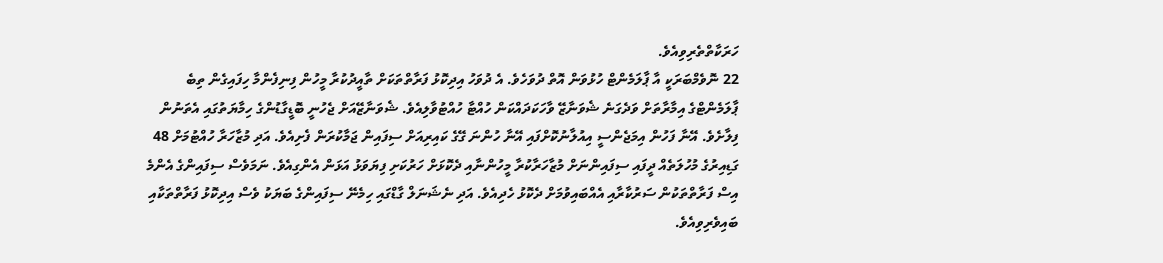ހަރަކާތްތެރިވިއެވެ.
22 ނޮވެމްބަރަކީ އާ ޕާލަމެންޓް ހުޅުވަން އޮތް ދުވަހެވެ. އެ ދުވަހު އިދިކޮޅު ފަރާތްތަކަށް ތާއީދުކުރާ މީހުން ފިނިފެންމާ ހިފައިގެން ތިބެ ޕާލަމެންޓްގެ އިމާރާތަށް ވަދެގަނެ ޝެވަނާޒޭ ވާހަކަދައްކަން ހުއްޓާ ހުއްޓުވާލިއެވެ. ޝެވަނާޒޭއަށް ޖެހުނީ ބޮޑީގާޑުންގެ ހިމާޔަތުގައި އެތަނުން ފިލާށެވެ. އޭނާ ފަހުން އިމަޖެންސީ އިއުލާނުކޮށްފައި އޭނާ ހުންނަ ގޭގެ ކައިރިއަށް ސިފައިން ޖަމާކުރަން ފެށިއެވެ. އަދި މުޒާހަރާ ހުއްޓުމަށް 48 ގަޑިއިރުގެ މުހުލަތެއް ދީފައި ސިފައިންނަށް މުޒާހަރާކުރާ މީހުންނާއި ދެކޮޅަށް ހަރުކަށި ފިޔަވަޅު އަޅަން އެންގިއެވެ. ނަމަވެސް ސިފައިންގެ އެންމެ އިސް ފަރާތްތަކުން ސަރުކާރާއި އެއްބައިވުމަށް ދެކޮޅު ހެދިއެވެ. އަދި ނެޝަނަލް ގާޑްގައި ހިމެނޭ ސިފައިންގެ ބަޔަކު ވެސް އިދިކޮޅު ފަރާތްތަކާއި ބައިވެރިވިއެވެ.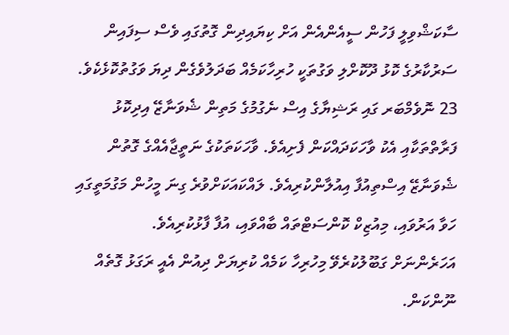ސާކަޝްވިލީ ފަހުން ސީއެންއެން އަށް ކިޔައިދިން ގޮތުގައި ވެސް ސިފައިން ސަރުކާރުގެ ކޮޅު ދޫކޮށްލި ވަގުތަކީ ހުރިހާކަމެއް ބަދަލުވެގެން ދިޔަ ވަގުތުކޮޅެކެވެ.
23 ނޮވެމްބަރ ގައި ރަޝިޔާގެ އިސް ނެގުމުގެ މަތިން ޝެވަނާޒޭ އިދިކޮޅު ފަރާތްތަކާއި އެކު ވާހަކަދައްކަން ފެށިއެވެ. ވާހަކަތަކުގެ ނަތީޖާއެއްގެ ގޮތުން ޝެވަނާޒޭ އިސްތިއުފާ އިއުލާންކުރިއެވެ. ލައްކައަކަށްވުރެ ގިނަ މީހުން މަގުމަތީގައި ހަވާ އަރުވައި، މިއުޒިކް ކޮންސަޓްތައް ބާއްވައި، އުފާ ފާޅުކުރިއެވެ.
އަހަރެންނަށް ގަބޫލުކުރެވޭ މިހުރިހާ ކަމެއް ކުރިޔަށް ދިއުން އެއީ ރަގަޅު ގޮތެއް ނޫންކަން.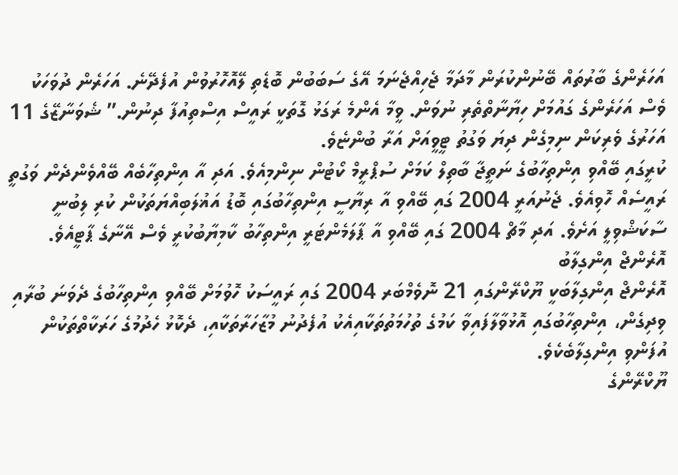އަހަރެންގެ ބާރުތައް ބޭނުންކުރަން މާދަމާ ޖެހިއްޖެނަމަ އޭގެ ސަބަބުން ބޮޑެތި ލޭއޮހޮރުވުން އުފެދޭނެ. އަހަރެން ދުވަހަކު ވެސް އަހަރެންގެ ގައުމަށް ހިޔާނާތްތެރި ނުވަން. ވީމާ އެންމެ ރަގަޅު ގޮތަކީ ރައީސް އިސްތިއުފާ ދިނުން.” ޝެވަނާޒޭގެ 11 އަހަރުގެ ވެރިކަން ނިމިގެން ދިޔަ ވަގުތު ޓީވީއަށް އަރާ ބުންޏެވެ.
ކުރީގައި ބޭއްވި އިންތިހާބުގެ ނަތީޖާ ބާތިލް ކަމަށް ސުޕްރީމް ކޯޓުން ނިންމިއެވެ. އަދި އާ އިންތިހާބެއް ބޭއްވެންދެން ވަގުތީ ރައީސެއް ހޮވިއެވެ. ޖެނުއަރީ 2004 ގައި ބޭއްވި އާ ރިޔާސީ އިންތިހާބުގައި ބޮޑު އަޣުލަބިއްޔަތަކުން ކުރި ލިބުނީ ސާކަޝްވިލީ އަށެވެ. އަދި މާޗް 2004 ގައި ބޭއްވި އާ ޕާލަމެންޓަރީ އިންތިހާބު ކާމިޔާބުކުރީ ވެސް އޭނާގެ ޕާޓީއެވެ.
އޮރެންޖް އިންގިލާބު
އޮރެންޖް އިންގިލާބަކީ ޔޫކްރޭންގައި 21 ނޮވެމްބަރ 2004 ގައި ރައީސަކު ހޮވުމަށް ބޭއްވި އިންތިހާބުގެ ދެވަނަ ބުރާއި ވިދިގެން، އިންތިހާބުގައި އޮޅުވާލާފައިވާ ކަމުގެ ތުހުމަތުތަކާއިއެކު އުފެދުނު މުޒާހަރާތަކާއި، ދެކޮޅު ހެދުމުގެ ހަރަކާތްތަކުން އުފަންވި އިންގިލާބެކެވެ.
ޔޫކްރޭންގެ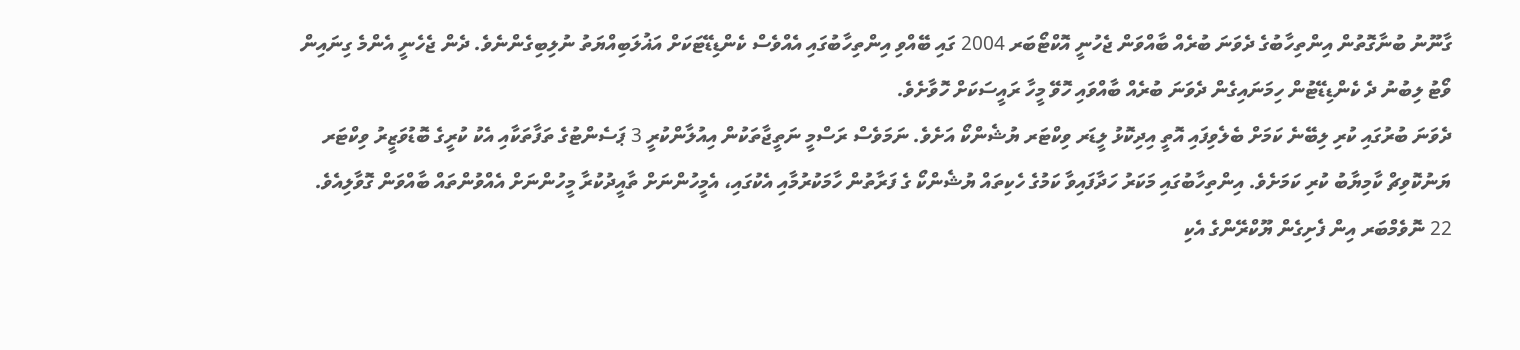ގާނޫނު ބުނާގޮތުން އިންތިހާބުގެ ދެވަނަ ބުރެއް ބާއްވަން ޖެހުނީ އޮކްޓޯބަރ 2004 ގައި ބޭއްވި އިންތިހާބުގައި އެއްވެސް ކެންޑިޑޭޓަކަށް އަޣުލަބިއްޔަތު ނުލިބިގެންނެވެ. ދެން ޖެހެނީ އެންމެ ގިނައިން ވޯޓު ލިބުނު ދެ ކެންޑިޑޭޓުން ހިމަނައިގެން ދެވަނަ ބުރެއް ބާއްވައި ހޮވޭ މީހާ ރައީސަކަށް ހޮވާށެވެ.
ދެވަނަ ބުރުގައި ކުރި ލިބޭނެ ކަމަށް ބެލެވިފައި އޮތީ އިދިކޮޅު ލީޑަރ ވިކްޓަރ ޔުޝެންކޯ އަށެވެ. ނަމަވެސް ރަސްމީ ނަތީޖާތަކުން އިއުލާންކުރީ 3 ޕަސެންޓުގެ ތަފާތަކާއި އެކު ކުރީގެ ބޮޑުވަޒީރު ވިކްޓަރ ޔަނުކޮވިޗް ކާމިޔާބު ކުރި ކަމަށެވެ. އިންތިހާބުގައި މަކަރު ހަދާފައިވާ ކަމުގެ ހެކިތައް ޔުޝެންކޯ ގެ ފަރާތުން ހާމަކުރުމާއި އެކުގައި، އެމީހުންނަށް ތާއީދުކުރާ މީހުންނަށް އެއްވުންތައް ބާއްވަން ގޮވާލިއެވެ.
22 ނޮވެމްބަރ އިން ފެށިގެން ޔޫކްރޭންގެ އެކި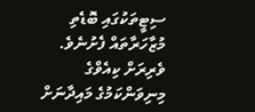ސިޓީތަކުގައި ބޮޑެތި މުޒާހަރާތައް ފެށުނެވެ. ވެރިރަށް ކިއެވްގެ މިނިވަންކަމުގެ މައިދާނަށް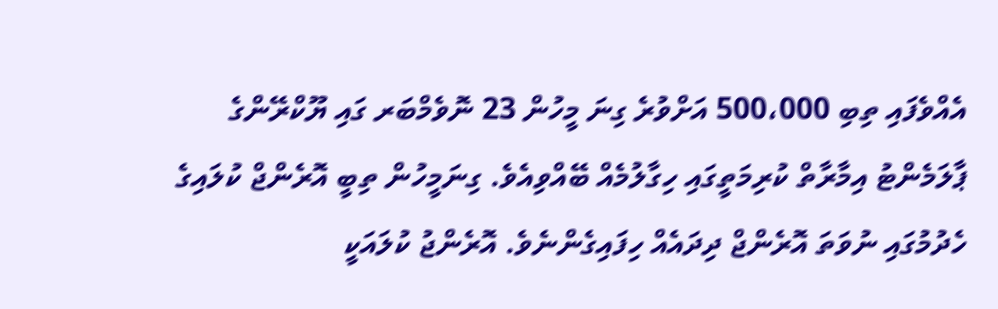އެއްވެފައި ތިބި 500،000 އަށްވުރެ ގިނަ މީހުން 23 ނޮވެމްބަރ ގައި ޔޫކްރޭންގެ ޕާލަމެންޓު އިމާރާތް ކުރިމަތީގައި ހިގާލުމެއް ބޭއްވިއެވެ. ގިނަމީހުން ތިބީ އޮރެންޖް ކުލައިގެ ހެދުމުގައި ނުވަތަ އޮރެންޖް ދިދައެއް ހިފައިގެންނެވެ. އޮރެންޖު ކުލައަކީ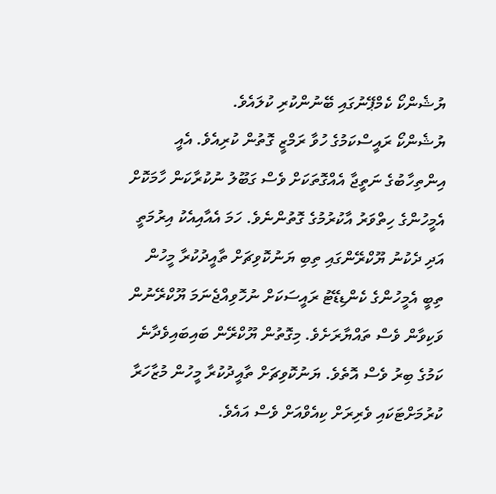ޔުޝެންކޯ ކެމްޕޭނުގައި ބޭނުންކުރި ކުލައެވެ.
ޔުޝެންކޯ ރައީސްކަމުގެ ހުވާ ރަމްޒީ ގޮތުން ކުރިއެވެ. އެއީ އިންތިހާބުގެ ނަތީޖާ އެއްގޮތަކަށް ވެސް ގަބޫލު ނުކުރާކަން ހާމަކޮށް އެމީހުންގެ ހިތްވަރު އާކުރުމުގެ ގޮތުންނެވެ. ހަމަ އެއާއިއެކު އިރުމަތީ އަދި ދެކުނު ޔޫކްރޭންގައި ތިބި ޔަނުކޮވިޗަށް ތާއީދުކުރާ މީހުން ތިބީ އެމީހުންގެ ކެންޑިޑޭޓު ރައީސަކަށް ނުހޮވިއްޖެނަމަ ޔޫކްރޭނުން ވަކިވާން ވެސް ތައްޔާރަށެވެ. މިގޮތުން ޔޫކްރޭން ބައިބައިވެދާނެ ކަމުގެ ބިރު ވެސް އޮތެވެ. ޔަނުކޮވިޗަށް ތާއީދުކުރާ މީހުން މުޒާހަރާ ކުރުމަށްޓަކައި ވެރިރަށް ކިއެވްއަށް ވެސް އައެވެ.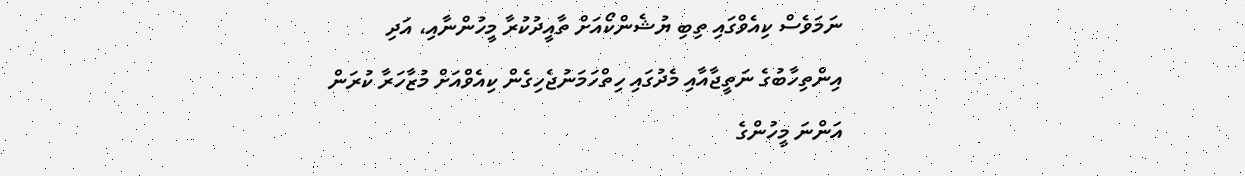ނަމަވެސް ކިއެވްގައި ތިބި ޔުޝެންކޯއަށް ތާއީދުކުރާ މީހުންނާއި، އަދި އިންތިހާބުގެ ނަތީޖާއާއި މެދުގައި ހިތްހަމަނުޖެހިގެން ކިއެވްއަށް މުޒާހަރާ ކުރަން އަންނަ މީހުންގެ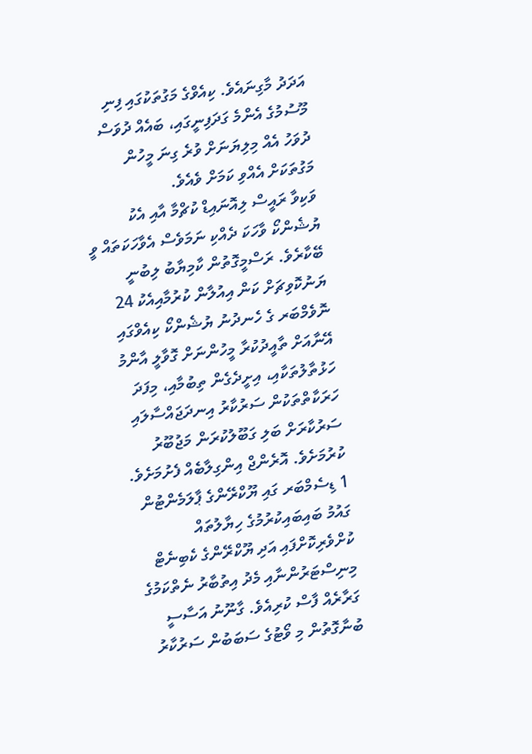އަދަދު މާގިނައެވެ. ކިއެވްގެ މަގުތަކުގައި ފިނި މޫސުމުގެ އެންމެ ގަދަފިނީގައި، ބައެއް ދުވަސް ދުވަހު އެއް މިލިޔަނަށް ވުރެ ގިނަ މީހުން މަގުތަކަށް އެއްވި ކަމަށް ވެއެވެ.
ވަކިވާ ރައީސް ލިއޮނައިޑް ކުޗްމާ އާއި އެކު ޔުޝެންކޯ ވާހަކަ ދެއްކި ނަމަވެސް އެވާހަކަތައް ވީ ބޭކާރެވެ. ރަސްމީގޮތުން ކާމިޔާބު ލިބުނީ ޔަނުކޮވިޗަށް ކަން އިއުލާން ކުރުމާއިއެކު 24 ނޮވެމްބަރ ގެ ހެނދުނު ޔުޝެންކޯ ކިއެވްގައި އޭނާއަށް ތާއީދުކުރާ މީހުންނަށް ގޮވާލީ އާންމު ހަޅުތާލުތަކާއި، އިށީދެގެން ތިބުމާއި، މިފަދަ ހަރަކާތްތަކުން ސަރުކާރު އިނދަޖައްސާލައި ސަރުކާރަށް ބަލި ގަބޫލުކުރަން މަޖުބޫރު ކުރުމަށެވެ. އޮރެންޖް އިންގިލާބެއް ފެށުމަށެވެ.
1 ޑިސެމްބަރ ގައި ޔޫކްރޭންގެ ޕާލަމެންޓުން ގައުމު ބައިބައިކުރުމުގެ ހިޔާލުތައް ކުށްވެރިކޮށްފައި އަދި ޔޫކްރޭންގެ ކެބިނެޓް މިނިސްޓަރުންނާއި މެދު އިތުބާރު ނެތްކަމުގެ ގަރާރެއް ފާސް ކުރިއެވެ. ގާނޫނު އަސާސީ ބުނާގޮތުން މި ވޯޓުގެ ސަބަބުން ސަރުކާރު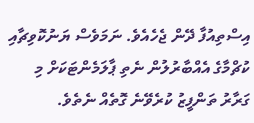އިސްތިއުފާ ދޭން ޖެހެއެވެ. ނަމަވެސް ޔަނުކޮވިޗާއި ކުޗްމާގެ އެއްބާރުލުން ނެތި ޕާލަމެންޓަކަށް މި ގަރާރު ތަންފީޒު ކުރެވޭނެ ގޮތެއް ނެތެވެ.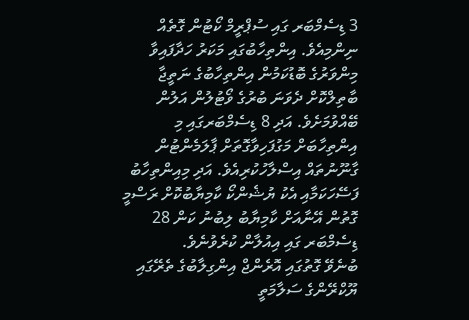3 ޑިސެމްބަރ ގައި ސުޕްރީމް ކޯޓުން ގޮތެއް ނިންމިއެވެ. އިންތިހާބުގައި މަކަރު ހަދާފައިވާ މިންވަރުގެ ބޮޑުކަމުން އިންތިހާބުގެ ނަތީޖާ ބާތިލްކޮށް ދެވަނަ ބުރުގެ ވޯޓުލުން އަލުން ބޭއްވުމަށެވެ. އަދި 8 ޑިސެމްބަރގައި މި އިންތިހާބަށް މަގުފަހިވާގޮތަށް ޕާލަމެންޓުން ގާނޫނުތައް އިސްލާހުކުރިއެވެ. އަދި މިއިންތިހާބު ފަސޭހަކަމާއި އެކު ޔުޝެންކޯ ކާމިޔާބުކޮށް ރަސްމީ ގޮތުން އޭނާއަށް ކާމިޔާބު ލިބުނު ކަން 28 ޑިސެމްބަރ ގައި އިއުލާން ކުރެވުނެވެ.
ބުނެވޭ ގޮތުގައި އޮރެންޖް އިންގިލާބުގެ ތެރޭގައި ޔޫކްރޭންގެ ސަލާމަތީ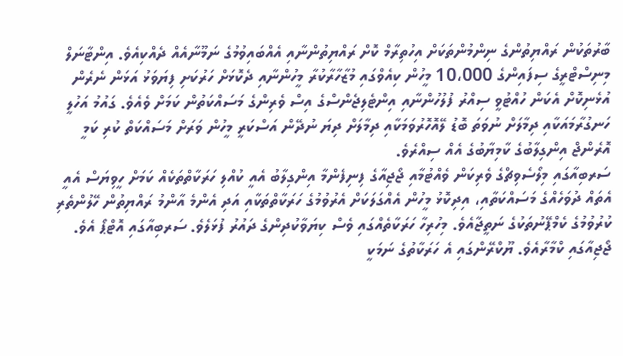ބާރުތަކުން ރައްޔިތުންގެ ނިންމުންތަކަށް އިހުތިރާމް ކޮށް ރައްޔިތުންނާއި އެއްބައިވުމުގެ ނަމޫނާއެއް ދެއްކިއެވެ. އިންޓާނަލް މިނިސްޓްރީގެ ސިފައިންގެ 10،000 މީހުން ކިއެވްގައި މުޒާހާރާކުރާ މީހުންނާއި ދެކޮޅަށް ހަރުކަށި ފިޔަވަޅު އަޅަން ނެރެން އުޅެނިކޮށް އެކަން ހުއްޓުވީ ސިއްރު ފުލުހުންނާއި އިންޓެލިޖެންސްގެ އިސް ވެރިންގެ މަސައްކަތުން ކަމަށް ވެއެވެ. ގައުމު އަހުލީ ހަނގުރާމައަކާއި ދިމާލަށް ނުވަތަ ބޮޑު ލޭއޮހޮރުވަމަކާއި ދިމާލަށް ދިޔަ ނުދޭން އަސްކަރީ މީހުން ވަރަށް މަސައްކަތް ކުރި ކަމީ އޮރެންޖް އިންގިލާބުގެ ކާމިޔާބުގެ އެއް ސިއްރެވެ.
ސަރބިއާގައި މިލޯސެވިޗްގެ ވެރިކަން ވެއްޓުމާއި ޖޯޖިއާގެ ފިނިފެންމާ އިންގިލާބު އެއީ ކުއްލި ހަރަކާތްތަކެއް ކަމަށް ހީވިޔަސް އެއީ އެތައް ދުވަހެއްގެ މަސައްކަތާއި، އިދިކޮޅު މީހުން އެއްގަލަކަށް އެރުވުމުގެ ހަރަކާތްތަކާއި އަދި އެންމެ އާންމު ރައްޔިތުން ހޭލުންތެރި ކުރުވުމުގެ ކެމްޕޭނުތަކުގެ ނަތީޖާއެވެ. މިހުރިހާ ހަރަކާތެއްގައި ވެސް ކިޔަވާކުދިންގެ ދައުރު ފުޅަލެވެ. ސަރބިއާގައި އޮޓްޕޯ އެވެ. ޖޯޖިއާގައި ކްމާރާއެވެ. ޔޫކްރޭންގައި އެ ހަރަކާތުގެ ނަމަކީ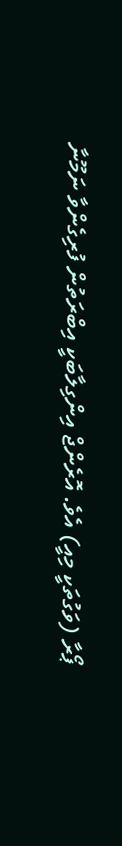ޕޯރާ (ވަގުތަކީ މިއީ) އެވެ. އޮރެންޖް އިންގިލާބަކީ އިބްރަތުން ފުރިގެންވާ ނަމޫނާ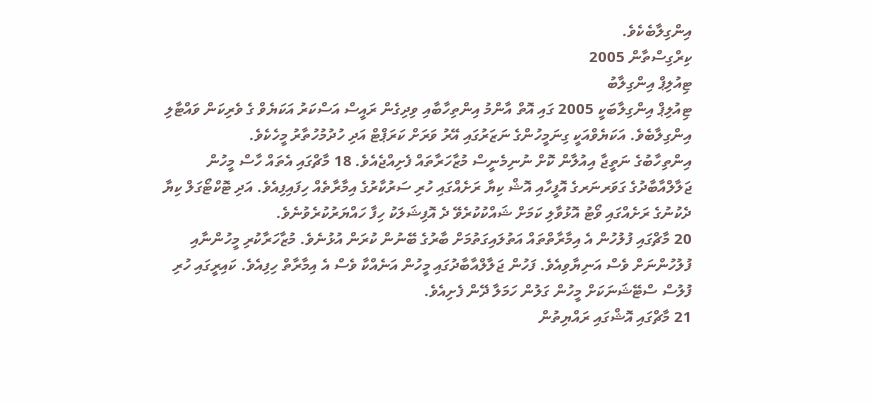އިންގިލާބެކެވެ.
ކިރްގިސްތާން 2005
ޓިއުލިޕް އިންގިލާބު
ޓިއުލިޕް އިންގިލާބަކީ 2005 ގައި އޮތް އާންމު އިންތިހާބާއި ވިދިގެން ރައީސް އަސްކަރު އަކަޔެވް ގެ ވެރިކަން ވައްޓާލި އިންގިލާބެވެ. އަކަޔެވްއަކީ ގިނަމީހުންގެ ނަޒަރުގައި އޭރު ވަރަށް ކަރަޕްޓް އަދި ހުދުމުހުތާރު މީހެކެވެ.
އިންތިހާބުގެ ނަތީޖާ އިއުލާން ކޮށް ނުނިމެނީސް މުޒާހަރާތައް ފެށިއްޖެއެވެ. 18 މާޗްގައި އެތައް ހާސް މީހުން ޖަލާލްއާބާދުގެ ގަވަރނަރގެ އޮފީހާއި އޮޝް ކިޔާ ރަށެއްގައި ހުރި ސަރުކާރުގެ އިމާރާތެއް ހިފައިފިއެވެ. އަދި ޓޮކްޓޯގަލް ކިޔާ ދެކުނުގެ ރަށެއްގައި ވޯޓު އޮޅުވާލި ކަމަށް ޝައްކުކުރެވޭ ދެ އޮފިޝަލަކު ހިފާ ހައްޔަރުކުރެވުނެވެ.
20 މާޗްގައި ފުލުހުން އެ އިމާރާތްތައް އަތުލައިގަތުމަށް ބާރުގެ ބޭނުން ކުރަން އުޅުނެވެ. މުޒާހަރާކުރި މީހުންނާއި ފުލުހުންނަށް ވެސް އަނިޔާވިއެވެ. ފަހުން ޖަލާލްއާބާދުގައި މީހުން އަނެއްކާ ވެސް އެ އިމާރާތް ހިފިއެވެ. ކައިރީގައި ހުރި ފުލުސް ސްޓޭޝަނަކަށް މީހުން ގަލުން ހަމަލާ ދޭން ފެށިއެވެ.
21 މާޗްގައި އޮޝްގައި ރައްޔިތުން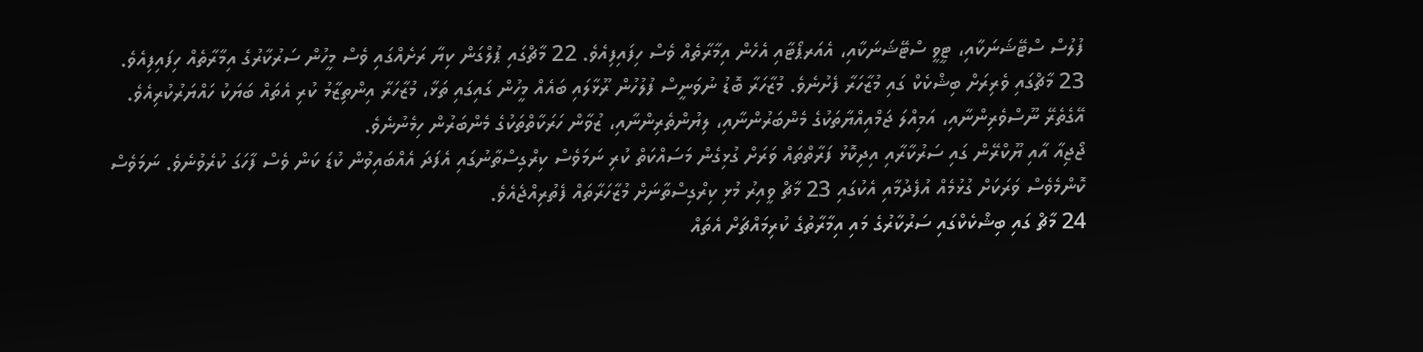ފުލުސް ސްޓޭޝަނަކާއި، ޓީވީ ސްޓޭޝަނަކާއި، އެއަރޕޯޓާއި އެހެން އިމާރާތެއް ވެސް ހިފައިފިއެވެ. 22 މާޗްގައި ޕުލްގަން ކިޔާ ރަށެއްގައި ވެސް މީހުން ސަރުކާރުގެ އިމާރާތެއް ހިފައިފިއެވެ. 23 މާޗްގައި ވެރިރަށް ބިޝްކެކް ގައި މުޒާހަރާ ފެށުނެވެ. މުޒާހަރާ ބޮޑު ނުވަނީސް ފުލުހުން ރޫޅާލައި ބައެއް މީހުން ގައިގައި ތަޅާ، މުޒާހަރާ އިންތިޒާމު ކުރި އެތައް ބަޔަކު ހައްޔަރުކުރިއެވެ. އޭގެތެރޭ ނޫސްވެރިންނާއި، އަމިއްލަ ޖަމްއިއްޔާތަކުގެ މެންބަރުންނާއި، ލިޔުންތެރިންނާއި، ޒުވާން ހަރަކާތްތަކުގެ މެންބަރުން ހިމެނުނެވެ.
ޖޯޖިއާ އާއި ޔޫކްރޭން ގައި ސަރުކާރާއި އިދިކޮޅު ފަރާތްތައް ވަރަށް ގުޅިގެން މަސައްކަތް ކުރި ނަމަވެސް ކިރްގިސްތާނުގައި އެފަދަ އެއްބައިވުން ކުޑަ ކަން ވެސް ފާހަގަ ކުރެވުނެވެ. ނަމަވެސް ކޮންމެވެސް ވަރަކަށް ގުޅުމެއް އުފެދުމާއި އެކުގައި 23 މާޗް ވީއިރު މުޅި ކިރްގިސްތާނަށް މުޒާހަރާތައް ފެތުރިއްޖެއެވެ.
24 މާޗް ގައި ބިޝްކެކްގައި ސަރުކާރުގެ މައި އިމާރާތުގެ ކުރިމައްޗަށް އެތައް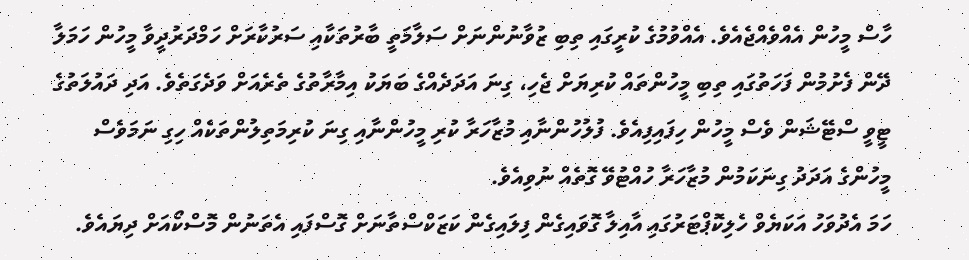ހާސް މީހުން އެއްވެއްޖެއެވެ. އެއްވުމުގެ ކުރީގައި ތިބި ޒުވާނުންނަށް ސަލާމަތީ ބާރުތަކާއި ސަރުކާރަށް ހަމްދަރުދީވާ މީހުން ހަމަލާ ދޭން ފެށުމުން ފަހަތުގައި ތިބި މީހުންތައް ކުރިޔަށް ޖެހި، ގިނަ އަދަދެއްގެ ބަޔަކު އިމާރާތުގެ ތެރެއަށް ވަދެގަތެވެ. އަދި ދައުލަތުގެ ޓީވީ ސްޓޭޝަން ވެސް މީހުން ހިފައިފިއެވެ. ފުލުހުންނާއި މުޒާހަރާ ކުރި މީހުންނާއި ގިނަ ކުރިމަތިލުންތަކެއް ހިގި ނަމަވެސް މީހުންގެ އަދަދު ގިނަކަމުން މުޒާހަރާ ހުއްޓުވޭ ގޮތެއް ނުވިއެވެ.
ހަމަ އެދުވަހު އަކަޔެވް ހެލިކޮޕްޓަރުގައި އާއިލާ ގޮވައިގެން ފިލައިގެން ކަޒަކްސްތާނަށް ގޮސްފައި އެތަނުން މޮސްކޯއަށް ދިޔައެވެ.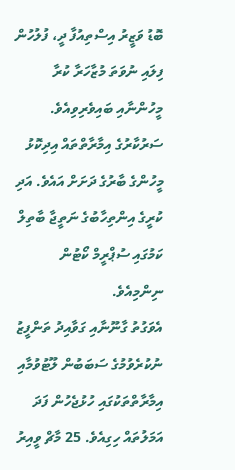ބޮޑު ވަޒީރު އިސްތިއުފާ ދީ، ފުލުހުން ފިލައި ނުވަތަ މުޒާހަރާ ކުރާ މީހުންނާއި ބައިވެރިވިއެވެ. ސަރުކާރުގެ އިމާރާތްތައް އިދިކޮޅު މީހުންގެ ބާރުގެ ދަށަށް އައެވެ. އަދި ކުރީގެ އިންތިހާބުގެ ނަތީޖާ ބާތިލް ކަމުގައި ސުޕްރީމް ކޯޓުން ނިންމިއެވެ.
އެވަގުތު ގާނޫނާއި ގަވާއިދު ތަންފީޒު ނުކުރެވުމުގެ ސަބަބުން ލޫޓުވުމާއި އިމާރާތްތަކުގައި ހުޅުޖެހުން ފަދަ އަމަލުތައް ހިގިއެވެ. 25 މާޗް ވީއިރު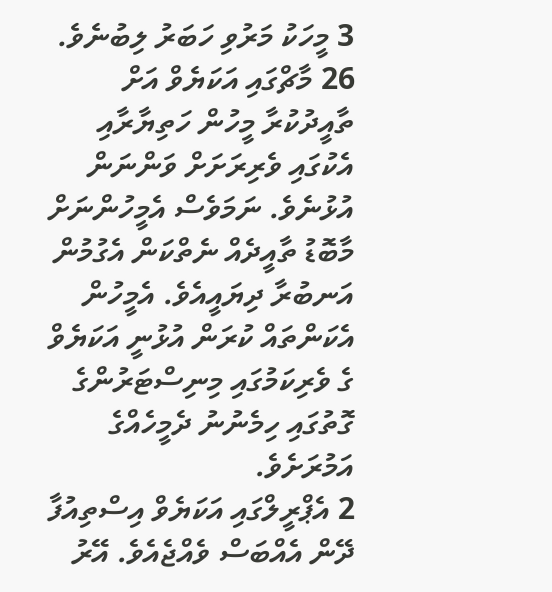3 މީހަކު މަރުވި ހަބަރު ލިބުނެވެ. 26 މާޗްގައި އަކަޔެވް އަށް ތާއީދުކުރާ މީހުން ހަތިޔާރާއި އެކުގައި ވެރިރަށަށް ވަންނަން އުޅުނެވެ. ނަމަވެސް އެމީހުންނަށް މާބޮޑު ތާއީދެއް ނެތްކަން އެގުމުން އަނބުރާ ދިޔައީއެވެ. އެމީހުން އެކަންތައް ކުރަން އުޅުނީ އަކަޔެވް ގެ ވެރިކަމުގައި މިނިސްޓަރުންގެ ގޮތުގައި ހިމެނުނު ދެމީހެއްގެ އަމުރަށެވެ.
2 އެޕްރީލްގައި އަކަޔެވް އިސްތިއުފާ ދޭން އެއްބަސް ވެއްޖެއެވެ. އޭރު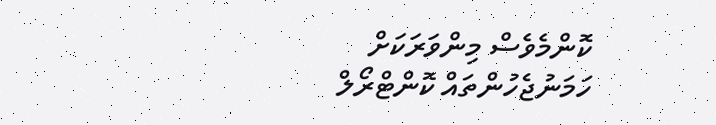ކޮންމެވެސް މިންވަރަކަށް ހަމަނުޖެހުންތައް ކޮންޓްރޯލް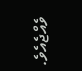ވެއްޖެއެވެ.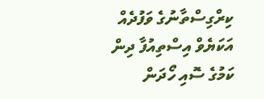ކިރްގިސްތާނުގެ ވަފުދެއް އަކަޔެވް އިސްތިއުފާ ދިން ކަމުގެ ސޮއި ހޯދަން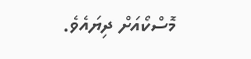މޮސްކޯއަށް ދިޔައެވެ.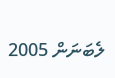ލެބަނަން 2005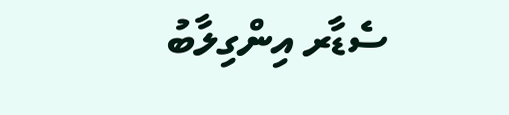ސެޑާރ އިންގިލާބު